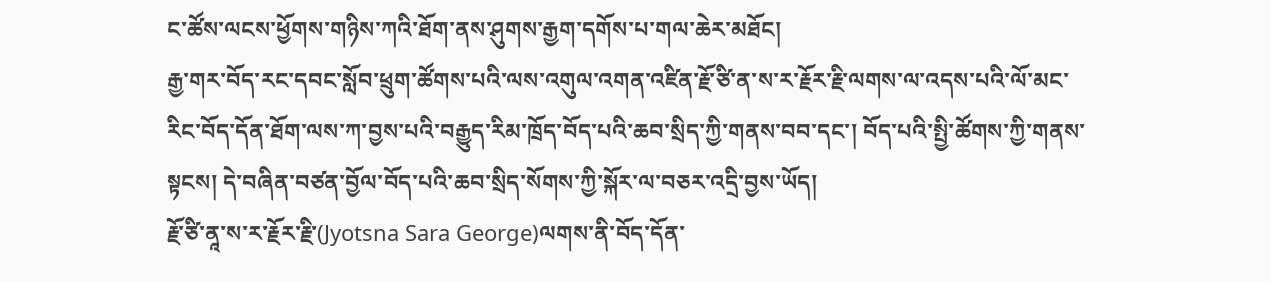ང་ཚོས་ལངས་ཕྱོགས་གཉིས་ཀའི་ཐོག་ནས་ཤུགས་རྒྱག་དགོས་པ་གལ་ཆེར་མཐོང།
རྒྱ་གར་བོད་རང་དབང་སློབ་ཕྲུག་ཚོགས་པའི་ལས་འགུལ་འགན་འཛིན་རྗོ་ཙི་ན་ས་ར་རྗོར་རྗི་ལགས་ལ་འདས་པའི་ལོ་མང་རིང་བོད་དོན་ཐོག་ལས་ཀ་བྱས་པའི་བརྒྱུད་རིམ་ཁྲོད་བོད་པའི་ཆབ་སྲིད་ཀྱི་གནས་བབ་དང་། བོད་པའི་སྤྱི་ཚོགས་ཀྱི་གནས་སྟངས། དེ་བཞིན་བཙན་བྱོལ་བོད་པའི་ཆབ་སྲིད་སོགས་ཀྱི་སྐོར་ལ་བཅར་འདྲི་བྱས་ཡོད།
རྗོ་ཙི་ནཱ་ས་ར་རྗོར་རྗི་(Jyotsna Sara George)ལགས་ནི་བོད་དོན་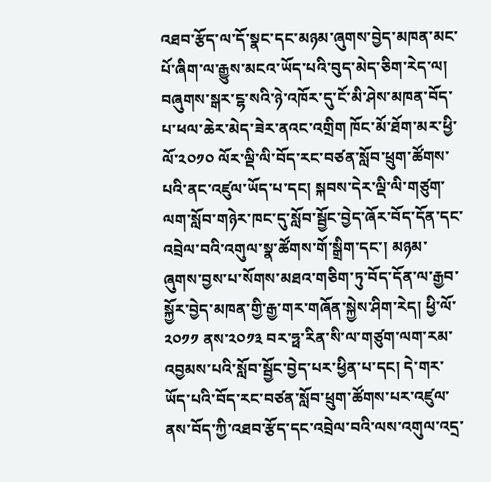འཐབ་རྩོད་ལ་དོ་སྣང་དང་མཉམ་ཞུགས་བྱེད་མཁན་མང་པོ་ཞིག་ལ་རྒྱུས་མངའ་ཡོད་པའི་བུད་མེད་ཅིག་རེད་ལ། བཞུགས་སྒར་ངྷ་སའི་ཉེ་འཁོར་དུ་ངོ་མི་ཤེས་མཁན་བོད་པ་ཕལ་ཆེར་མེད་ཟེར་ནའང་འགྲིག ཁོང་མོ་ཐོག་མར་ཕྱི་ལོ་༢༠༡༠ ལོར་ལྡི་ལི་བོད་རང་བཙན་སློབ་ཕྲུག་ཚོགས་པའི་ནང་འཛུལ་ཡོད་པ་དང། སྐབས་དེར་ལྡི་ལི་གཙུག་ལག་སློབ་གཉེར་ཁང་དུ་སློབ་སྦྱོང་བྱེད་ཞོར་བོད་དོན་དང་འབྲེལ་བའི་འགུལ་སྣ་ཚོགས་གོ་སྒྲིག་དང་། མཉམ་ཞུགས་བྱས་པ་སོགས་མཐའ་གཅིག་ཏུ་བོད་དོན་ལ་རྒྱབ་སྐྱོར་བྱེད་མཁན་གྱི་རྒྱ་གར་གཞོན་སྐྱེས་ཤིག་རེད། ཕྱི་ལོ་༢༠༡༡ ནས་༢༠༡༣ བར་ཧྥ་རིན་སི་ལ་གཙུག་ལག་རམ་འབྱམས་པའི་སློབ་སྦྱོང་བྱེད་པར་ཕྱིན་པ་དང། དེ་གར་ཡོད་པའི་བོད་རང་བཙན་སློབ་ཕྲུག་ཚོགས་པར་འཛུལ་ནས་བོད་ཀྱི་འཐབ་རྩོད་དང་འབྲེལ་བའི་ལས་འགུལ་འདྲ་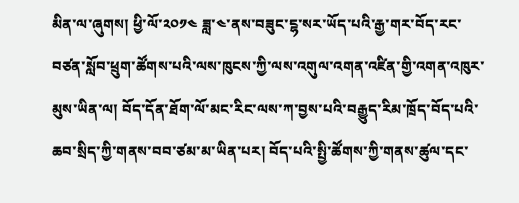མིན་ལ་ཞུགས། ཕྱི་ལོ་༢༠༡༤ ཟླ་༤་ནས་བཟུང་ངྷ་སར་ཡོད་པའི་རྒྱ་གར་བོད་རང་བཙན་སློབ་ཕྲུག་ཚོགས་པའི་ལས་ཁུངས་ཀྱི་ལས་འགུལ་འགན་འཛིན་གྱི་འགན་འཁུར་མུས་ཡིན་ལ། བོད་དོན་ཐོག་ལོ་མང་རིང་ལས་ཀ་བྱས་པའི་བརྒྱུད་རིམ་ཁྲོད་བོད་པའི་ཆབ་སྲིད་ཀྱི་གནས་བབ་ཙམ་མ་ཡིན་པར། བོད་པའི་སྤྱི་ཚོགས་ཀྱི་གནས་ཚུལ་དང་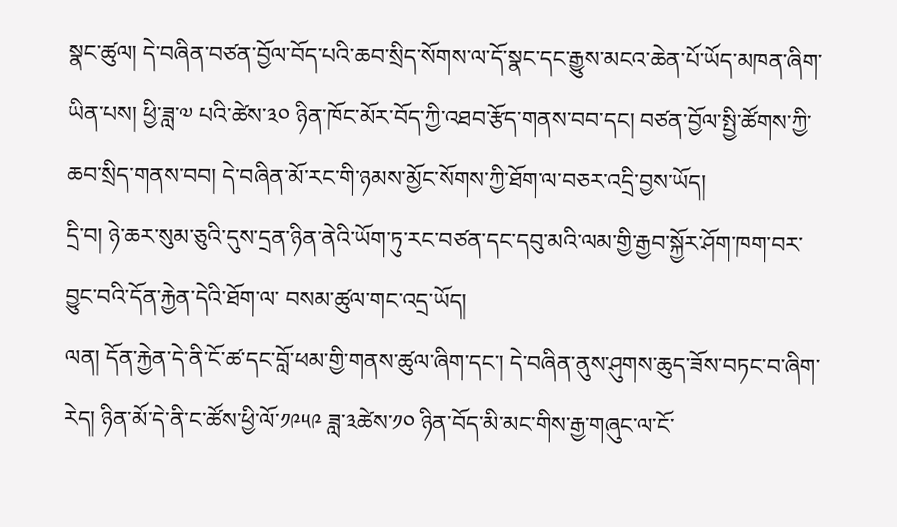སྣང་ཚུལ། དེ་བཞིན་བཙན་བྱོལ་བོད་པའི་ཆབ་སྲིད་སོགས་ལ་དོ་སྣང་དང་རྒྱུས་མངའ་ཆེན་པོ་ཡོད་མཁན་ཞིག་ཡིན་པས། ཕྱི་ཟླ་༧ པའི་ཚེས་༣༠ ཉིན་ཁོང་མོར་བོད་ཀྱི་འཐབ་རྩོད་གནས་བབ་དང། བཙན་བྱོལ་སྤྱི་ཚོགས་ཀྱི་ཆབ་སྲིད་གནས་བབ། དེ་བཞིན་མོ་རང་གི་ཉམས་མྱོང་སོགས་ཀྱི་ཐོག་ལ་བཅར་འདྲི་བྱས་ཡོད།
དྲི་བ། ཉེ་ཆར་སུམ་ཅུའི་དུས་དྲན་ཉིན་ནེའི་ཡོག་ཏུ་རང་བཙན་དང་དབུ་མའི་ལམ་གྱི་རྒྱབ་སྐྱོར་ཤོག་ཁག་བར་བྱུང་བའི་དོན་རྐྱེན་དེའི་ཐོག་ལ་ བསམ་ཚུལ་གང་འདྲ་ཡོད།
ལན། དོན་རྐྱེན་དེ་ནི་ངོ་ཚ་དང་བློ་ཕམ་གྱི་གནས་ཚུལ་ཞིག་དང་། དེ་བཞིན་ནུས་ཤུགས་ཆུད་ཟོས་བཏང་བ་ཞིག་རེད། ཉིན་མོ་དེ་ནི་ང་ཚོས་ཕྱི་ལོ་༡༩༥༩ ཟླ་༣ཚེས་༡༠ ཉིན་བོད་མི་མང་གིས་རྒྱ་གཞུང་ལ་ངོ་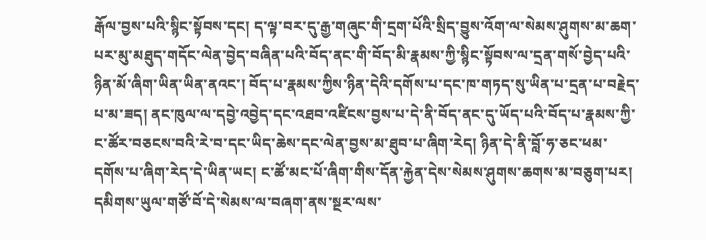རྒོལ་བྱས་པའི་སྙིང་སྟོབས་དང། ད་ལྟ་བར་དུ་རྒྱ་གཞུང་གི་དྲག་པོའི་སྲིད་བྱུས་འོག་ལ་སེམས་ཤུགས་མ་ཆག་པར་མུ་མཐུད་གདོང་ལེན་བྱེད་བཞིན་པའི་བོད་ནང་གི་བོད་མི་རྣམས་ཀྱི་སྙིང་སྟོབས་ལ་དྲན་གསོ་བྱེད་པའི་ཉིན་མོ་ཞིག་ཡིན་ཡིན་ནའང་། བོད་པ་རྣམས་ཀྱིས་ཉིན་དེའི་དགོས་པ་དང་ཁ་གཏད་སུ་ཡིན་པ་དྲན་པ་བརྗེད་པ་མ་ཟད། ནང་ཁུལ་ལ་དབྱེ་འབྱེད་དང་འཐབ་འཛིངས་བྱས་པ་དེ་ནི་བོད་ནང་དུ་ཡོད་པའི་བོད་པ་རྣམས་ཀྱི་ང་ཚོར་བཅངས་བའི་རེ་བ་དང་ཡིད་ཆེས་དང་ལེན་བྱས་མ་ཐུབ་པ་ཞིག་རེད། ཉིན་དེ་ནི་བློ་ཧ་ཅང་ཕམ་དགོས་པ་ཞིག་རེད་དེ་ཡིན་ཡང། ང་ཚོ་མང་པོ་ཞིག་གིས་དོན་རྐྱེན་དེས་སེམས་ཤུགས་ཆགས་མ་བཅུག་པར། དམིགས་ཡུལ་གཙོ་བོ་དེ་སེམས་ལ་བཞག་ནས་སྔར་ལས་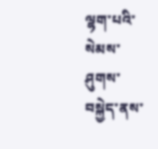ལྷག་པའི་སེམས་ཤུགས་བསྐྱེད་ནས་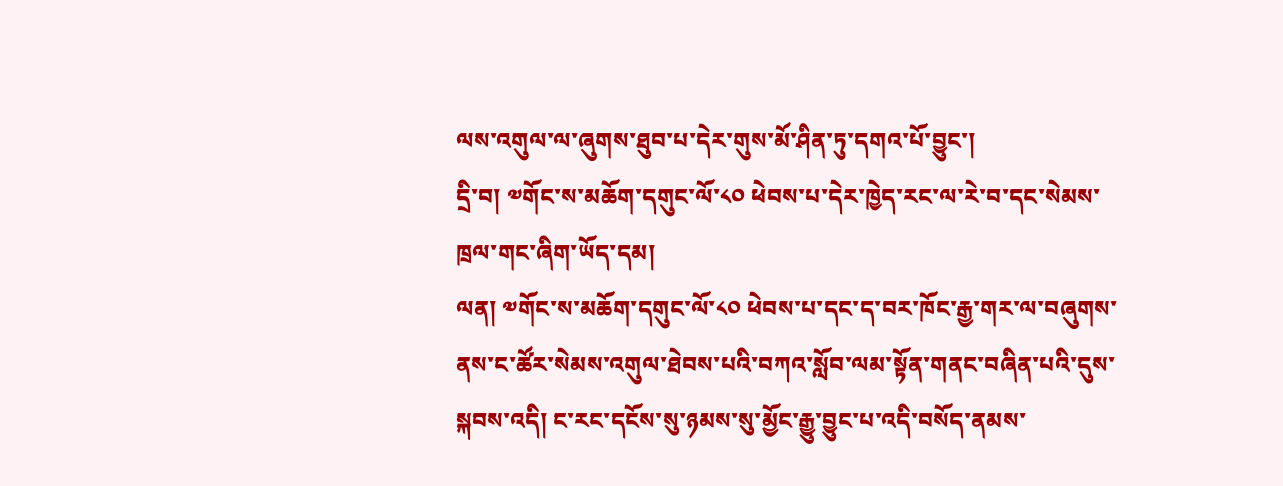ལས་འགུལ་ལ་ཞུགས་ཐུབ་པ་དེར་གུས་མོ་ཤིན་ཏུ་དགའ་པོ་བྱུང་།
དྲི་བ། ༧གོང་ས་མཆོག་དགུང་ལོ་༨༠ ཕེབས་པ་དེར་ཁྱེད་རང་ལ་རེ་བ་དང་སེམས་ཁྲལ་གང་ཞིག་ཡོད་དམ།
ལན། ༧གོང་ས་མཆོག་དགུང་ལོ་༨༠ ཕེབས་པ་དང་ད་བར་ཁོང་རྒྱ་གར་ལ་བཞུགས་ནས་ང་ཚོར་སེམས་འགུལ་ཐེབས་པའི་བཀའ་སློབ་ལམ་སྟོན་གནང་བཞིན་པའི་དུས་སྐབས་འདི། ང་རང་དངོས་སུ་ཉམས་སུ་མྱོང་རྒྱུ་བྱུང་པ་འདི་བསོད་ནམས་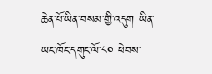ཆེན་པོ་ཡིན་བསམ་གྱི་འདུག ཡིན་ཡང་ཁོང་དགུང་ལོ་༨༠ ཕེབས་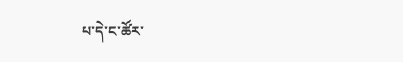པ་དེ་ང་ཚོར་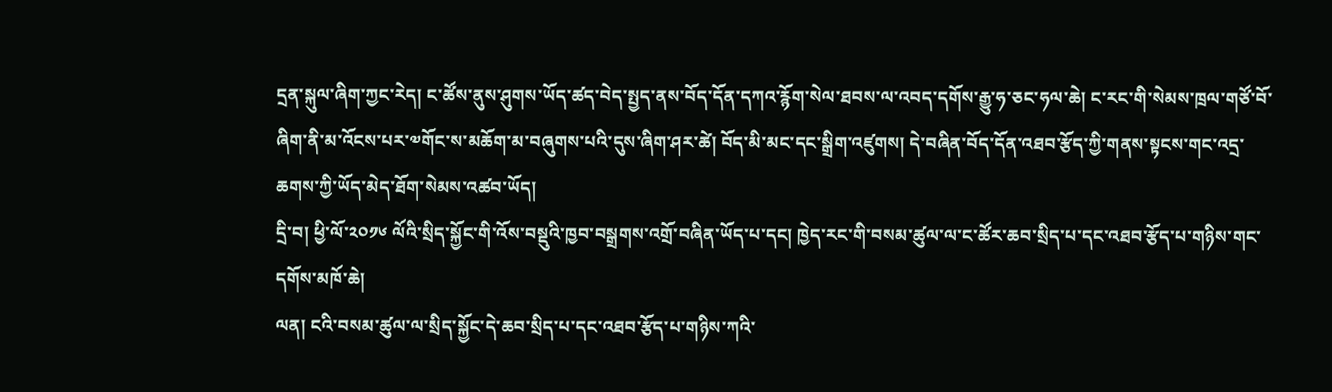དྲན་སྐུལ་ཞིག་ཀྱང་རེད། ང་ཚོས་ནུས་ཤུགས་ཡོད་ཚད་བེད་སྤྱད་ནས་བོད་དོན་དཀའ་རྙོག་སེལ་ཐབས་ལ་འབད་དགོས་རྒྱུ་ཧ་ཅང་ཧལ་ཆེ། ང་རང་གི་སེམས་ཁྲལ་གཙོ་བོ་ཞིག་ནི་མ་འོངས་པར་༧གོང་ས་མཆོག་མ་བཞུགས་པའི་དུས་ཞིག་ཤཪ་ཚེ། བོད་མི་མང་དང་སྒྲིག་འཛུགས། དེ་བཞིན་བོད་དོན་འཐབ་རྩོད་ཀྱི་གནས་སྟངས་གང་འདྲ་ཆགས་ཀྱི་ཡོད་མེད་ཐོག་སེམས་འཚབ་ཡོད།
དྲི་བ། ཕྱི་ལོ་༢༠༡༦ ལོའི་སྲིད་སྐྱོང་གི་འོས་བསྡུའི་ཁྱབ་བསྒྲགས་འགྲོ་བཞིན་ཡོད་པ་དང། ཁྱེད་རང་གི་བསམ་ཚུལ་ལ་ང་ཚོར་ཆབ་སྲིད་པ་དང་འཐབ་རྩོད་པ་གཉིས་གང་དགོས་མཁོ་ཆེ།
ལན། ངའི་བསམ་ཚུལ་ལ་སྲིད་སྐྱོང་དེ་ཆབ་སྲིད་པ་དང་འཐབ་རྩོད་པ་གཉིས་ཀའི་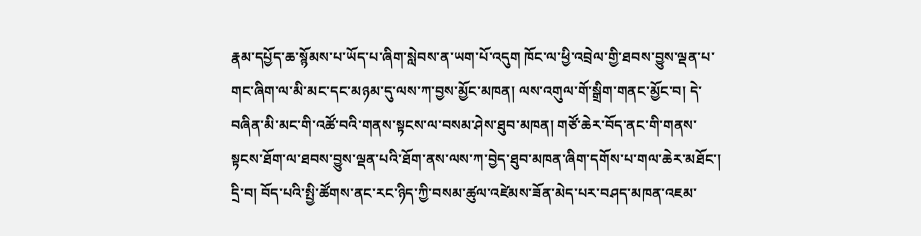རྣམ་དཔྱོད་ཆ་སྙོམས་པ་ཡོད་པ་ཞིག་སླེབས་ན་ཡག་པོ་འདུག ཁོང་ལ་ཕྱི་འབྲེལ་གྱི་ཐབས་བྱུས་ལྡན་པ་གང་ཞིག་ལ་མི་མང་དང་མཉམ་དུ་ལས་ཀ་བྱས་མྱོང་མཁན། ལས་འགུལ་གོ་སྒྲིག་གནང་མྱོང་བ། དེ་བཞིན་མི་མང་གི་འཚོ་བའི་གནས་སྟངས་ལ་བསམ་ཤེས་ཐུབ་མཁན། གཙོ་ཆེར་བོད་ནང་གི་གནས་སྟངས་ཐོག་ལ་ཐབས་བྱུས་ལྡན་པའི་ཐོག་ནས་ལས་ཀ་བྱེད་ཐུབ་མཁན་ཞིག་དགོས་པ་གལ་ཆེར་མཐོང་།
དྲི་བ། བོད་པའི་སྤྱི་ཚོགས་ནང་རང་ཉིད་ཀྱི་བསམ་ཚུལ་འཛེམས་ཟོན་མེད་པར་བཤད་མཁན་འཇམ་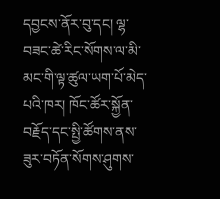དབྱངས་ནོར་བུ་དང། ལྷ་བཟང་ཚེ་རིང་སོགས་ལ་མི་མང་གི་ལྟ་ཚུལ་ཡག་པོ་མེད་པའི་ཁར། ཁོང་ཚོར་སྐྱོན་བརྗོད་དང་སྤྱི་ཚོགས་ནས་ཟུར་བཏོན་སོགས་ཤུགས་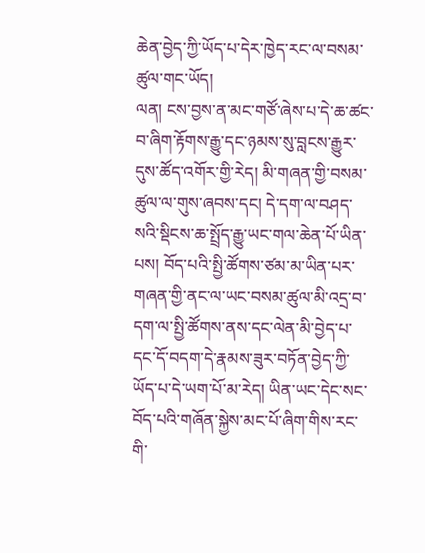ཆེན་བྱེད་ཀྱི་ཡོད་པ་དེར་ཁྱེད་རང་ལ་བསམ་ཚུལ་གང་ཡོད།
ལན། ངས་བྱས་ན་མང་གཙོ་ཞེས་པ་དེ་ཆ་ཚང་བ་ཞིག་རྟོགས་རྒྱུ་དང་ཉམས་སུ་བླངས་རྒྱུར་དུས་ཚོད་འགོར་གྱི་རེད། མི་གཞན་གྱི་བསམ་ཚུལ་ལ་གུས་ཞབས་དང། དེ་དག་ལ་བཤད་སའི་སྡིངས་ཆ་སྤྲོད་རྒྱུ་ཡང་གལ་ཆེན་པོ་ཡིན་པས། བོད་པའི་སྤྱི་ཚོགས་ཙམ་མ་ཡིན་པར་གཞན་གྱི་ནང་ལ་ཡང་བསམ་ཚུལ་མི་འདྲ་བ་དག་ལ་སྤྱི་ཚོགས་ནས་དང་ལེན་མི་བྱེད་པ་དང་དོ་བདག་དེ་རྣམས་ཟུར་བཏོན་བྱེད་ཀྱི་ཡོད་པ་དེ་ཡག་པོ་མ་རེད། ཡིན་ཡང་དེང་སང་བོད་པའི་གཞོན་སྐྱེས་མང་པོ་ཞིག་གིས་རང་གི་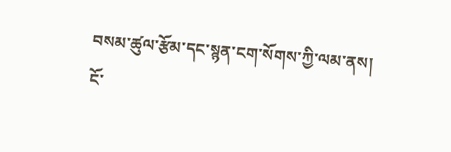བསམ་ཚུལ་རྩོམ་དང་སྙན་ངག་སོགས་ཀྱི་ལམ་ནས། ངོ་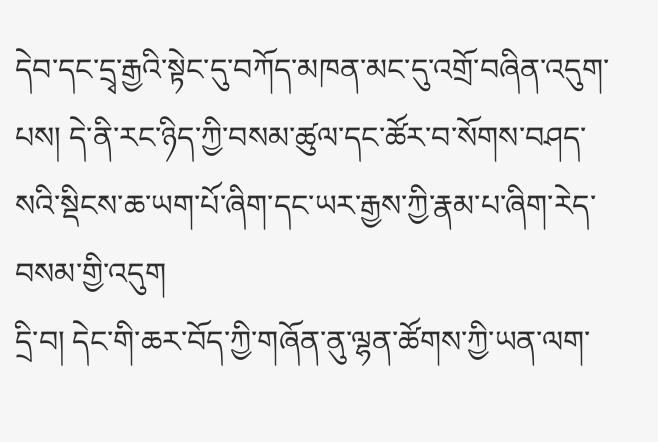དེབ་དང་དྲྭ་རྒྱའི་སྟེང་དུ་བཀོད་མཁན་མང་དུ་འགྲོ་བཞིན་འདུག་པས། དེ་ནི་རང་ཉིད་ཀྱི་བསམ་ཚུལ་དང་ཚོར་བ་སོགས་བཤད་སའི་སྡིངས་ཆ་ཡག་པོ་ཞིག་དང་ཡར་རྒྱས་ཀྱི་རྣམ་པ་ཞིག་རེད་བསམ་གྱི་འདུག
དྲི་བ། དེང་གི་ཆར་བོད་ཀྱི་གཞོན་ནུ་ལྷན་ཚོགས་ཀྱི་ཡན་ལག་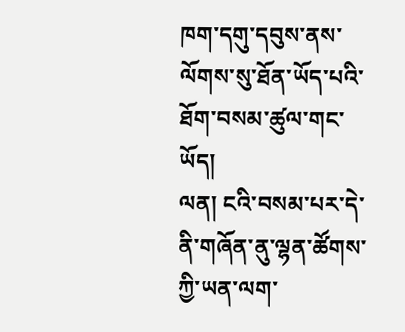ཁག་དགུ་དབུས་ནས་ལོགས་སུ་ཐོན་ཡོད་པའི་ཐོག་བསམ་ཚུལ་གང་ཡོད།
ལན། ངའི་བསམ་པར་དེ་ནི་གཞོན་ནུ་ལྷན་ཚོགས་ཀྱི་ཡན་ལག་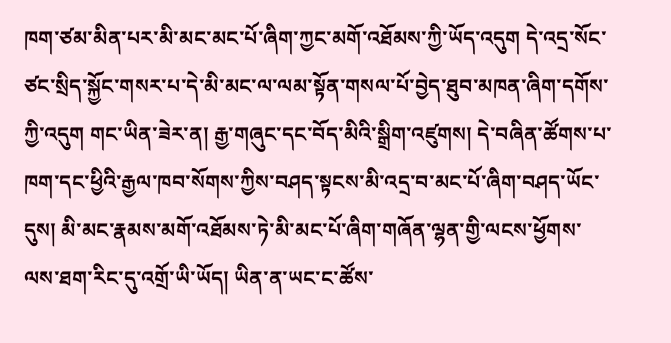ཁག་ཙམ་མིན་པར་མི་མང་མང་པོ་ཞིག་ཀྱང་མགོ་འཐོམས་ཀྱི་ཡོད་འདུག དེ་འདྲ་སོང་ཙང་སྲིད་སྐྱོང་གསར་པ་དེ་མི་མང་ལ་ལམ་སྟོན་གསལ་པོ་བྱེད་ཐུབ་མཁན་ཞིག་དགོས་ཀྱི་འདུག གང་ཡིན་ཟེར་ན། རྒྱ་གཞུང་དང་བོད་མིའི་སྒྲིག་འཛུགས། དེ་བཞིན་ཚོགས་པ་ཁག་དང་ཕྱིའི་རྒྱལ་ཁབ་སོགས་ཀྱིས་བཤད་སྟངས་མི་འདྲ་བ་མང་པོ་ཞིག་བཤད་ཡོང་དུས། མི་མང་རྣམས་མགོ་འཐོམས་ཏེ་མི་མང་པོ་ཞིག་གཞོན་ལྷན་གྱི་ལངས་ཕྱོགས་ལས་ཐག་རིང་དུ་འགྲོ་ཡི་ཡོད། ཡིན་ན་ཡང་ང་ཚོས་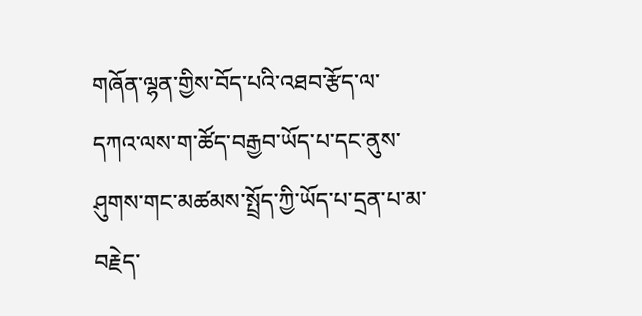གཞོན་ལྷན་གྱིས་བོད་པའི་འཐབ་རྩོད་ལ་དཀའ་ལས་ག་ཚོད་བརྒྱབ་ཡོད་པ་དང་ནུས་ཤུགས་གང་མཚམས་སྤྲོད་ཀྱི་ཡོད་པ་དྲན་པ་མ་བརྗེད་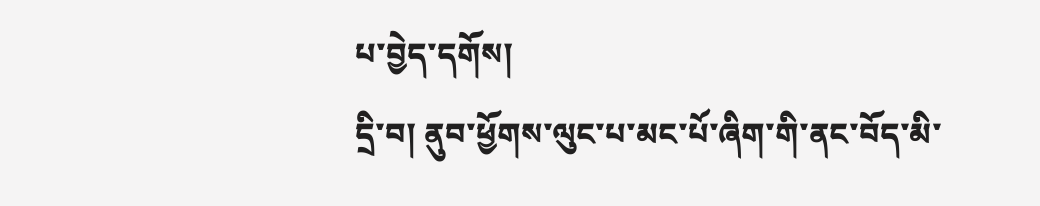པ་བྱེད་དགོས།
དྲི་བ། ནུབ་ཕྱོགས་ལུང་པ་མང་པོ་ཞིག་གི་ནང་བོད་མི་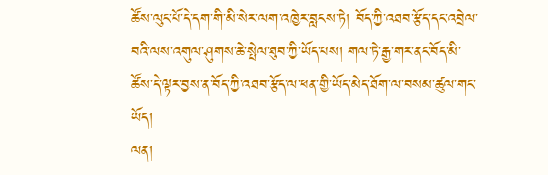ཚོས་ལུང་པོ་དེ་དག་གི་མི་སེར་ལག་འཁྱེར་བླངས་ཏེ། བོད་ཀྱི་འཐབ་རྩོད་དང་འབྲེལ་བའི་ལས་འགུལ་ཤུགས་ཆེ་སྤེལ་ཐུབ་ཀྱི་ཡོད་པས། གལ་ཏེ་རྒྱ་གར་ནང་བོད་མི་ཚོས་དེ་ལྟར་བྱས་ན་བོད་ཀྱི་འཐབ་རྩོད་ལ་ཕན་གྱི་ཡོད་མེད་ཐོག་ལ་བསམ་ཚུལ་གང་ཡོད།
ལན།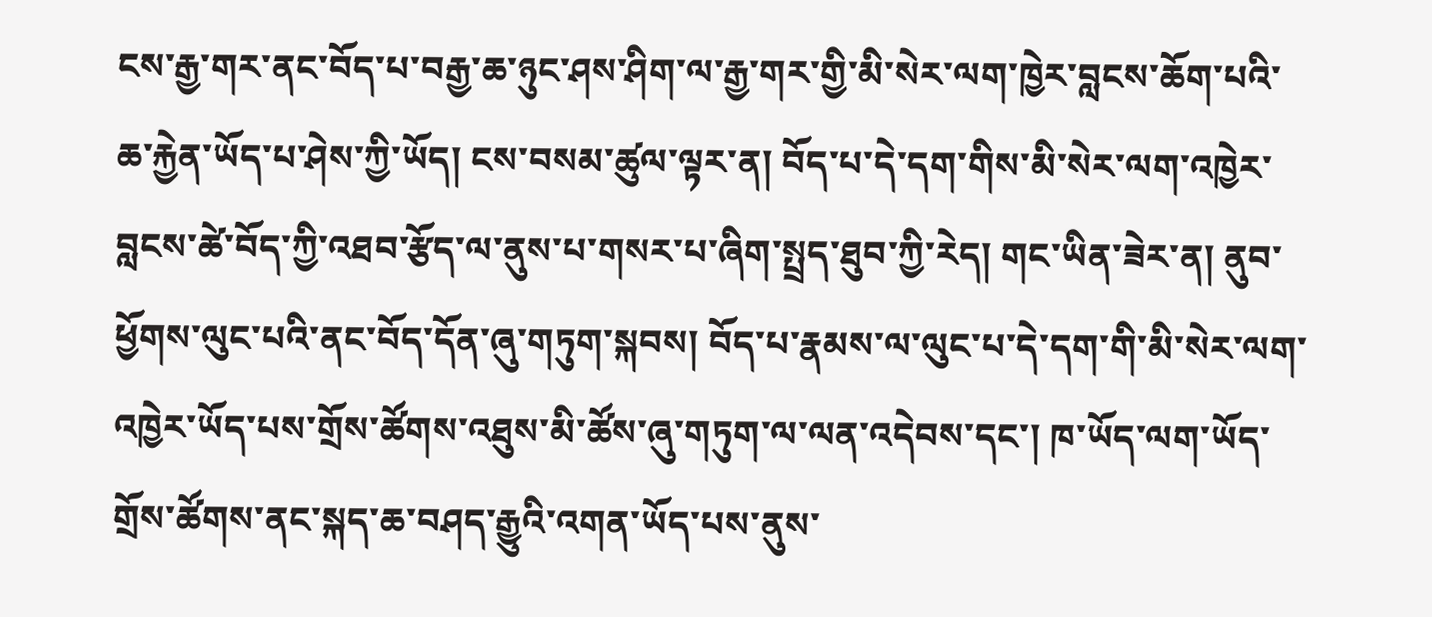ངས་རྒྱ་གར་ནང་བོད་པ་བརྒྱ་ཆ་ཉུང་ཤས་ཤིག་ལ་རྒྱ་གར་གྱི་མི་སེར་ལག་ཁྱེར་བླངས་ཆོག་པའི་ཆ་རྐྱེན་ཡོད་པ་ཤེས་ཀྱི་ཡོད། ངས་བསམ་ཚུལ་ལྟར་ན། བོད་པ་དེ་དག་གིས་མི་སེར་ལག་འཁྱེར་བླངས་ཚེ་བོད་ཀྱི་འཐབ་རྩོད་ལ་ནུས་པ་གསར་པ་ཞིག་སྤྲད་ཐུབ་ཀྱི་རེད། གང་ཡིན་ཟེར་ན། ནུབ་ཕྱོགས་ལུང་པའི་ནང་བོད་དོན་ཞུ་གཏུག་སྐབས། བོད་པ་རྣམས་ལ་ལུང་པ་དེ་དག་གི་མི་སེར་ལག་འཁྱེར་ཡོད་པས་གྲོས་ཚོགས་འཐུས་མི་ཚོས་ཞུ་གཏུག་ལ་ལན་འདེབས་དང་། ཁ་ཡོད་ལག་ཡོད་གྲོས་ཚོགས་ནང་སྐད་ཆ་བཤད་རྒྱུའི་འགན་ཡོད་པས་ནུས་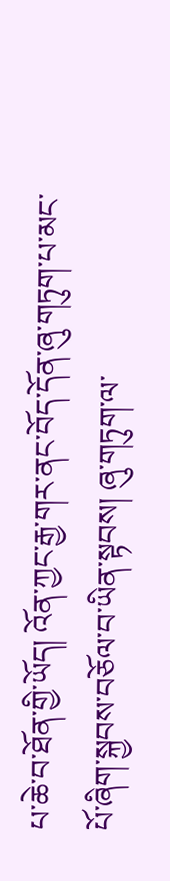པ་ཆེ་བ་ཐོན་གྱི་ཡོད། འོན་ཀྱང་རྒྱ་གར་ནང་བོད་དོན་ཞུ་གཏུག་པ་མང་པོ་ཞིག་སྐྱབས་བཅོལ་བ་ཡིན་སྟབས། ཞུ་གཏུག་ལ་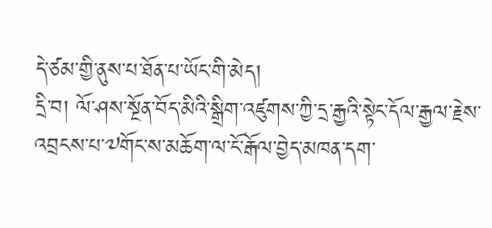དེ་ཙམ་གྱི་ནུས་པ་ཐོན་པ་ཡོང་གི་མེད།
དྲི་བ། ལོ་ཤས་སྔོན་བོད་མིའི་སྒྲིག་འཛུགས་ཀྱི་དྲ་རྒྱའི་སྟེང་དོལ་རྒྱལ་རྗེས་འབྲངས་པ་༧གོང་ས་མཆོག་ལ་ངོ་རྒོལ་བྱེད་མཁན་དག་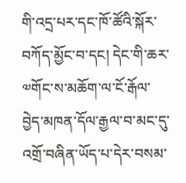གི་འདྲ་པར་དང་ཁོ་ཚོའི་སྐོར་བཀོད་མྱོང་བ་དང། དེང་གི་ཆར་༧གོང་ས་མཆོག་ལ་ངོ་རྒོལ་བྱེད་མཁན་དོལ་རྒྱལ་བ་མང་དུ་འགྲོ་བཞིན་ཡོད་པ་དེར་བསམ་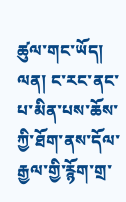ཚུལ་གང་ཡོད།
ལན། ང་རང་ནང་པ་མིན་པས་ཆོས་ཀྱི་ཐོག་ནས་དོལ་རྒྱལ་གྱི་རྙོག་གྲ་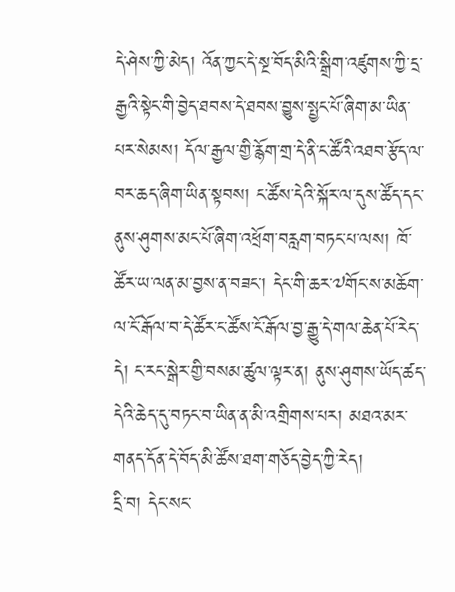དེ་ཤེས་ཀྱི་མེད། འོན་ཀྱང་དེ་སྔ་བོད་མིའི་སྒྲིག་འཛུགས་ཀྱི་དྲ་རྒྱའི་སྟེང་གི་བྱེད་ཐབས་དེ་ཐབས་བྱུས་སྤྱང་པོ་ཞིག་མ་ཡིན་པར་སེམས། དོལ་རྒྱལ་གྱི་རྙོག་གྲ་དེ་ནི་ང་ཚོའི་འཐབ་རྩོད་ལ་བར་ཆད་ཞིག་ཡིན་སྟབས། ང་ཚོས་དེའི་སྐོར་ལ་དུས་ཚོད་དང་ནུས་ཤུགས་མང་པོ་ཞིག་འཕྲོག་བརླག་བཏང་པ་ལས། ཁོ་ཚོར་ཡ་ལན་མ་བྱས་ན་བཟང་། དེང་གི་ཆར་༧གོང་ས་མཆོག་ལ་ངོ་རྒོལ་བ་དེ་ཚོར་ང་ཚོས་ངོ་རྒོལ་བྱ་རྒྱུ་དེ་གལ་ཆེན་པོ་རེད་དེ། ང་རང་སྒེར་གྱི་བསམ་ཚུལ་ལྟར་ན། ནུས་ཤུགས་ཡོད་ཚད་དེའི་ཆེད་དུ་བཏང་བ་ཡིན་ན་མི་འགྲིགས་པར། མཐའ་མར་གནད་དོན་དེ་བོད་མི་ཚོས་ཐག་གཅོད་བྱེད་ཀྱི་རེད།
དྲི་བ། དེང་སང་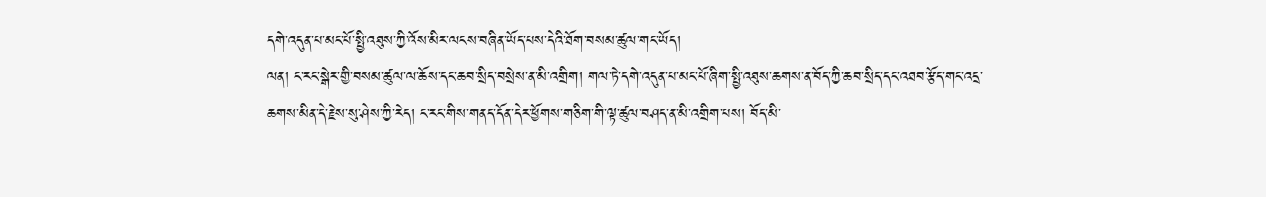དགེ་འདུན་པ་མང་པོ་སྤྱི་འཐུས་ཀྱི་འོས་མིར་ལངས་བཞིན་ཡོད་པས་དེའི་ཐོག་བསམ་ཚུལ་གང་ཡོད།
ལན། ང་རང་སྒེར་གྱི་བསམ་ཚུལ་ལ་ཆོས་དང་ཆབ་སྲིད་བསྲེས་ན་མི་འགྲིག། གལ་ཏེ་དགེ་འདུན་པ་མང་པོ་ཞིག་སྤྱི་འཐུས་ཆགས་ན་བོད་ཀྱི་ཆབ་སྲིད་དང་འཐབ་རྩོད་གང་འདྲ་ཆགས་མིན་དེ་རྗེས་སུ་ཤེས་ཀྱི་རེད། ང་རང་གིས་གནད་དོན་དེར་ཕྱོགས་གཅིག་གི་ལྟ་ཚུལ་བཤད་ན་མི་འགྲིག་པས། བོད་མི་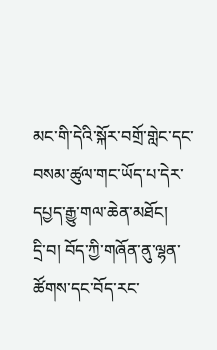མང་གི་དེའི་སྐོར་བགྲོ་གླེང་དང་བསམ་ཚུལ་གང་ཡོད་པ་དེར་དཔྱད་རྒྱུ་གལ་ཆེན་མཐོང།
དྲི་བ། བོད་ཀྱི་གཞོན་ནུ་ལྷན་ཚོགས་དང་བོད་རང་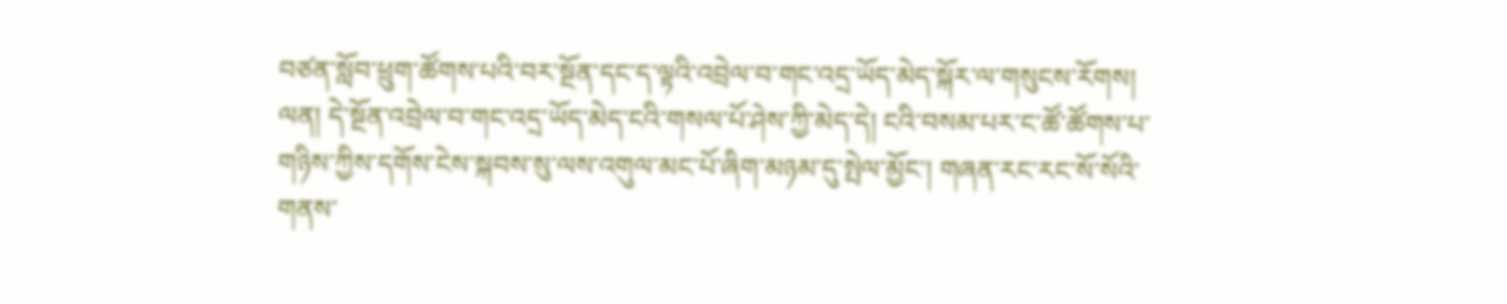བཙན་སློབ་ཕྲུག་ཚོགས་པའི་བར་སྔོན་དང་ད་ལྟའི་འབྲེལ་བ་གང་འདྲ་ཡོད་མེད་སྐོར་ལ་གསུངས་རོགས།
ལན། དེ་སྔོན་འབྲེལ་བ་གང་འདྲ་ཡོད་མེད་ངའི་གསལ་པོ་ཤེས་ཀྱི་མེད་དེ། ངའི་བསམ་པར་ང་ཚོ་ཚོགས་པ་གཉིས་ཀྱིས་དགོས་ངེས་སྐབས་སུ་ལས་འགུལ་མང་པོ་ཞིག་མཉམ་དུ་སྤེལ་མྱོང་། གཞན་རང་རང་སོ་སོའི་གནས་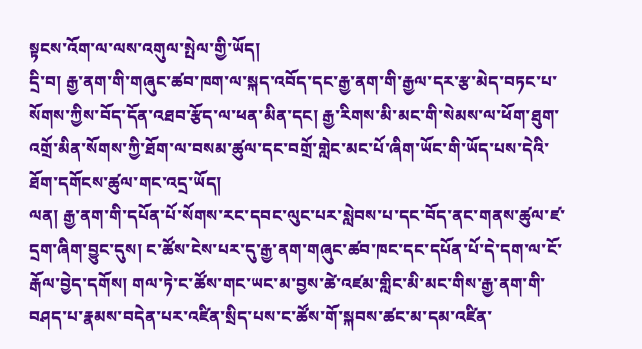སྟངས་འོག་ལ་ལས་འགུལ་སྤེལ་གྱི་ཡོད།
དྲི་བ། རྒྱ་ནག་གི་གཞུང་ཚབ་ཁག་ལ་སྐད་འབོད་དང་རྒྱ་ནག་གི་རྒྱལ་དར་རྩ་མེད་བཏང་པ་སོགས་ཀྱིས་བོད་དོན་འཐབ་རྩོད་ལ་ཕན་མིན་དང། རྒྱ་རིགས་མི་མང་གི་སེམས་ལ་ཕོག་ཐུག་འགྲོ་མིན་སོགས་ཀྱི་ཐོག་ལ་བསམ་ཚུལ་དང་བགྲོ་གླེང་མང་པོ་ཞིག་ཡོང་གི་ཡོད་པས་དེའི་ཐོག་དགོངས་ཚུལ་གང་འདྲ་ཡོད།
ལན། རྒྱ་ནག་གི་དཔོན་པོ་སོགས་རང་དབང་ལུང་པར་སླེབས་པ་དང་བོད་ནང་གནས་ཚུལ་ཛ་དྲག་ཞིག་བྱུང་དུས། ང་ཚོས་ངེས་པར་དུ་རྒྱ་ནག་གཞུང་ཚབ་ཁང་དང་དཔོན་པོ་དེ་དག་ལ་ངོ་རྒོལ་བྱེད་དགོས། གལ་ཏེ་ང་ཚོས་གང་ཡང་མ་བྱས་ཚེ་འཛམ་གླིང་མི་མང་གིས་རྒྱ་ནག་གི་བཤད་པ་རྣམས་བདེན་པར་འཛིན་སྲིད་པས་ང་ཚོས་གོ་སྐབས་ཚང་མ་དམ་འཛིན་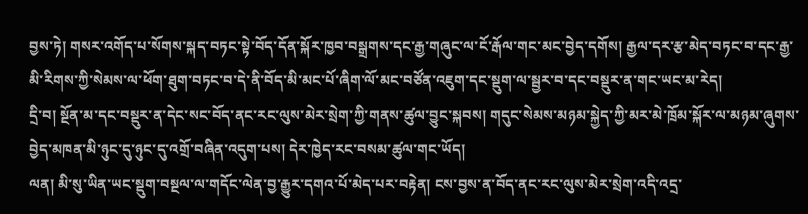བྱས་ཏེ། གསར་འགོད་པ་སོགས་སྐད་བཏང་སྟེ་བོད་དོན་སྐོར་ཁྱབ་བསྒྲགས་དང་རྒྱ་གཞུང་ལ་ངོ་རྒོལ་གང་མང་བྱེད་དགོས། རྒྱལ་དར་རྩ་མེད་བཏང་བ་དང་རྒྱ་མི་རིགས་ཀྱི་སེམས་ལ་ཕོག་ཐུག་བཏང་བ་དེ་ནི་བོད་མི་མང་པོ་ཞིག་ལོ་མང་བཙོན་འཇུག་དང་སྡུག་ལ་སྦྱར་བ་དང་བསྡུར་ན་གང་ཡང་མ་རེད།
དྲི་བ། སྔོན་མ་དང་བསྡུར་ན་དེང་སང་བོད་ནང་རང་ལུས་མེར་སྲེག་ཀྱི་གནས་ཚུལ་བྱུང་སྐབས། གདུང་སེམས་མཉམ་སྐྱེད་ཀྱི་མར་མེ་ཁྲོམ་སྐོར་ལ་མཉམ་ཞུགས་བྱེད་མཁན་མི་ཉུང་དུ་ཉུང་དུ་འགྲོ་བཞིན་འདུག་པས། དེར་ཁྱེད་རང་བསམ་ཚུལ་གང་ཡོད།
ལན། མི་སུ་ཡིན་ཡང་སྡུག་བསྔལ་ལ་གདོང་ལེན་བྱ་རྒྱུར་དགའ་པོ་མེད་པར་བརྟེན། ངས་བྱས་ན་བོད་ནང་རང་ལུས་མེར་སྲེག་འདི་འདྲ་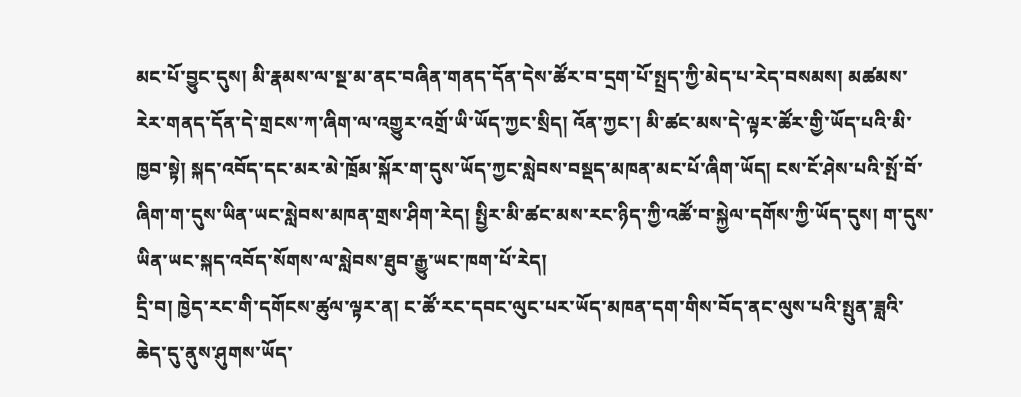མང་པོ་བྱུང་དུས། མི་རྣམས་ལ་སྔ་མ་ནང་བཞིན་གནད་དོན་དེས་ཚོར་བ་དྲག་པོ་སྤྲད་ཀྱི་མེད་པ་རེད་བསམས། མཚམས་རེར་གནད་དོན་དེ་གྲངས་ཀ་ཞིག་ལ་འགྱུར་འགྲོ་ཡི་ཡོད་ཀྱང་སྲིད། འོན་ཀྱང་། མི་ཚང་མས་དེ་ལྟར་ཚོར་གྱི་ཡོད་པའི་མི་ཁྱབ་སྟེ། སྐད་འབོད་དང་མར་མེ་ཁྲོམ་སྐོར་ག་དུས་ཡོད་ཀྱང་སླེབས་བསྡད་མཁན་མང་པོ་ཞིག་ཡོད། ངས་ངོ་ཤེས་པའི་སྤོ་བོ་ཞིག་ག་དུས་ཡིན་ཡང་སླེབས་མཁན་གྲས་ཤིག་རེད། སྤྱིར་མི་ཚང་མས་རང་ཉིད་ཀྱི་འཚོ་བ་སྐྱེལ་དགོས་ཀྱི་ཡོད་དུས། ག་དུས་ཡིན་ཡང་སྐད་འབོད་སོགས་ལ་སླེབས་ཐུབ་རྒྱུ་ཡང་ཁག་པོ་རེད།
དྲི་བ། ཁྱེད་རང་གི་དགོངས་ཚུལ་ལྟར་ན། ང་ཚོ་རང་དབང་ལུང་པར་ཡོད་མཁན་དག་གིས་བོད་ནང་ལུས་པའི་སྤུན་ཟླའི་ཆེད་དུ་ནུས་ཤུགས་ཡོད་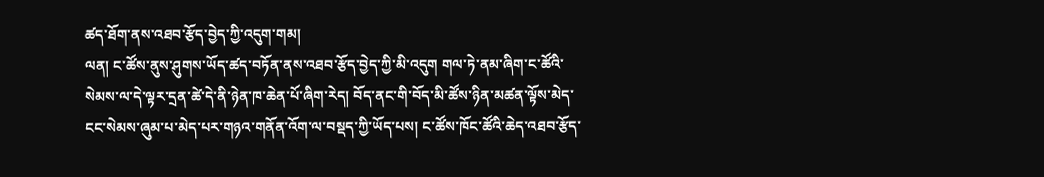ཚད་ཐོག་ནས་འཐབ་རྩོད་བྱེད་ཀྱི་འདུག་གམ།
ལན། ང་ཚོས་ནུས་ཤུགས་ཡོད་ཚད་བཏོན་ནས་འཐབ་རྩོད་བྱེད་ཀྱི་མི་འདུག གལ་ཏེ་ནམ་ཞིག་ང་ཚོའི་སེམས་ལ་དེ་ལྟར་དྲན་ཚེ་དེ་ནི་ཉེན་ཁ་ཆེན་པོ་ཞིག་རེད། བོད་ནང་གི་བོད་མི་ཚོས་ཉིན་མཚན་ལྟོས་མེད་ངང་སེམས་ཞུམ་པ་མེད་པར་གཉའ་གནོན་འོག་ལ་བསྡད་ཀྱི་ཡོད་པས། ང་ཚོས་ཁོང་ཚོའི་ཆེད་འཐབ་རྩོད་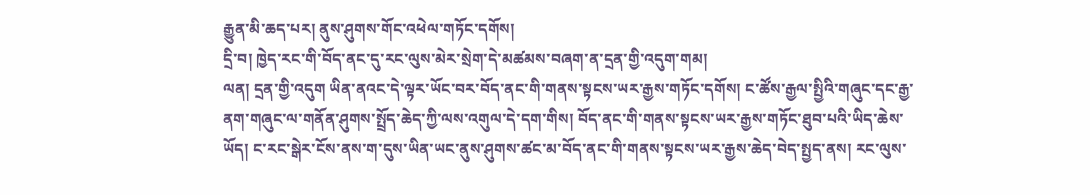རྒྱུན་མི་ཆད་པར། ནུས་ཤུགས་གོང་འཕེལ་གཏོང་དགོས།
དྲི་བ། ཁྱེད་རང་གི་བོད་ནང་དུ་རང་ལུས་མེར་སྲེག་དེ་མཚམས་བཞག་ན་དྲན་གྱི་འདུག་གམ།
ལན། དྲན་གྱི་འདུག ཡིན་ནའང་དེ་ལྟར་ཡོང་བར་བོད་ནང་གི་གནས་སྟངས་ཡར་རྒྱས་གཏོང་དགོས། ང་ཚོས་རྒྱལ་སྤྱིའི་གཞུང་དང་རྒྱ་ནག་གཞུང་ལ་གནོན་ཤུགས་སྤྲོད་ཆེད་ཀྱི་ལས་འགུལ་དེ་དག་གིས། བོད་ནང་གི་གནས་སྟངས་ཡར་རྒྱས་གཏོང་ཐུབ་པའི་ཡིད་ཆེས་ཡོད། ང་རང་སྒེར་ངོས་ནས་ག་དུས་ཡིན་ཡང་ནུས་ཤུགས་ཚང་མ་བོད་ནང་གི་གནས་སྟངས་ཡར་རྒྱས་ཆེད་བེད་སྤྱད་ནས། རང་ལུས་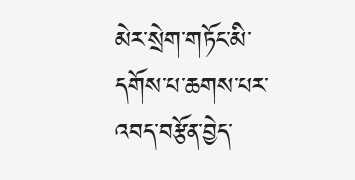མེར་སྲེག་གཏོང་མི་དགོས་པ་ཆགས་པར་འབད་བརྩོན་བྱེད་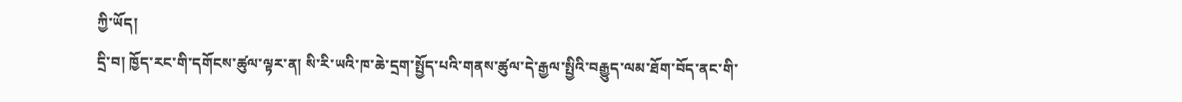ཀྱི་ཡོད།
དྲི་བ། ཁྱོད་རང་གི་དགོངས་ཚུལ་ལྟར་ན། སི་རི་ཡའི་ཁ་ཆེ་དྲག་སྤྱོད་པའི་གནས་ཚུལ་དེ་རྒྱལ་སྤྱིའི་བརྒྱུད་ལམ་ཐོག་བོད་ནང་གི་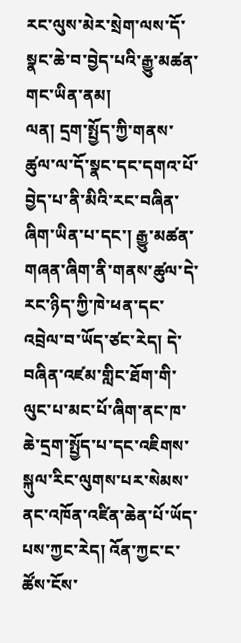རང་ལུས་མེར་སྲེག་ལས་དོ་སྣང་ཆེ་བ་བྱེད་པའི་རྒྱུ་མཚན་གང་ཡིན་ནམ།
ལན། དྲག་སྤྱོད་ཀྱི་གནས་ཚུལ་ལ་དོ་སྣང་དང་དགའ་པོ་བྱེད་པ་ནི་མིའི་རང་བཞིན་ཞིག་ཡིན་པ་དང་། རྒྱུ་མཚན་གཞན་ཞིག་ནི་གནས་ཚུལ་དེ་རང་ཉིད་ཀྱི་ཁེ་ཕན་དང་འབྲེལ་བ་ཡོད་ཙང་རེད། དེ་བཞིན་འཛམ་གླིང་ཐོག་གི་ལུང་པ་མང་པོ་ཞིག་ནང་ཁ་ཆེ་དྲག་སྤྱོད་པ་དང་འཇིགས་སྐུལ་རིང་ལུགས་པར་སེམས་ནང་འཁོན་འཛིན་ཆེན་པོ་ཡོད་པས་ཀྱང་རེད། འོན་ཀྱང་ང་ཚོས་ངོས་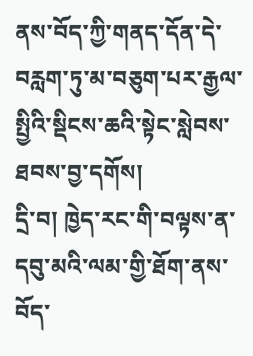ནས་བོད་ཀྱི་གནད་དོན་དེ་བརླག་ཏུ་མ་བཅུག་པར་རྒྱལ་སྤྱིའི་སྡིངས་ཆའི་སྟེང་སླེབས་ཐབས་བྱ་དགོས།
དྲི་བ། ཁྱེད་རང་གི་བལྟས་ན་དབུ་མའི་ལམ་གྱི་ཐོག་ནས་བོད་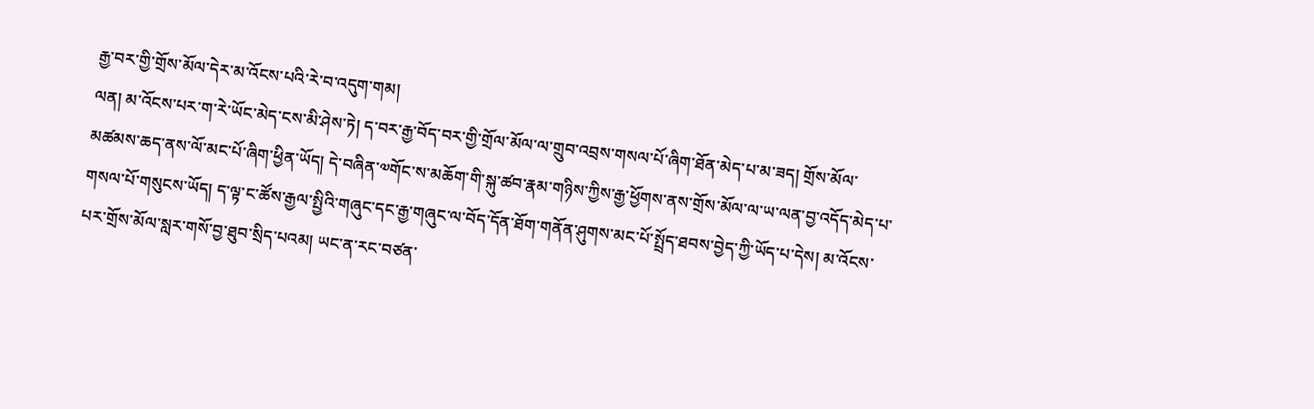རྒྱ་བར་གྱི་གྲོས་མོལ་དེར་མ་འོངས་པའི་རེ་བ་འདུག་གམ།
ལན། མ་འོངས་པར་ག་རེ་ཡོང་མེད་ངས་མི་ཤེས་ཏེ། ད་བར་རྒྱ་བོད་བར་གྱི་གྲོལ་མོལ་ལ་གྲུབ་འབྲས་གསལ་པོ་ཞིག་ཐོན་མེད་པ་མ་ཟད། གྲོས་མོལ་མཚམས་ཆད་ནས་ལོ་མང་པོ་ཞིག་ཕྱིན་ཡོད། དེ་བཞིན་༧གོང་ས་མཆོག་གི་སྐུ་ཚབ་རྣམ་གཉིས་ཀྱིས་རྒྱ་ཕྱོགས་ནས་གྲོས་མོལ་ལ་ཡ་ལན་བྱ་འདོད་མེད་པ་གསལ་པོ་གསུངས་ཡོད། ད་ལྟ་ང་ཚོས་རྒྱལ་སྤྱིའི་གཞུང་དང་རྒྱ་གཞུང་ལ་བོད་དོན་ཐོག་གནོན་ཤུགས་མང་པོ་སྤྲོད་ཐབས་བྱེད་ཀྱི་ཡོད་པ་དེས། མ་འོངས་པར་གྲོས་མོལ་སླར་གསོ་བྱ་ཐུབ་སྲིད་པའམ། ཡང་ན་རང་བཙན་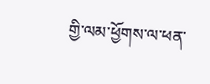གྱི་ལམ་ཕྱོགས་ལ་ཕན་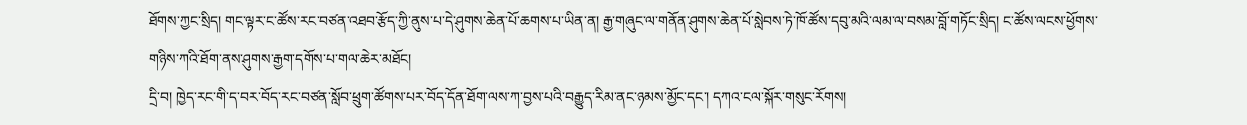ཐོགས་ཀྱང་སྲིད། གང་ལྟར་ང་ཚོས་རང་བཙན་འཐབ་རྩོད་ཀྱི་ནུས་པ་དེ་ཤུགས་ཆེན་པོ་ཆགས་པ་ཡིན་ན། རྒྱ་གཞུང་ལ་གནོན་ཤུགས་ཆེན་པོ་སླེབས་ཏེ་ཁོ་ཚོས་དབུ་མའི་ལམ་ལ་བསམ་བློ་གཏོང་སྲིད། ང་ཚོས་ལངས་ཕྱོགས་གཉིས་ཀའི་ཐོག་ནས་ཤུགས་རྒྱག་དགོས་པ་གལ་ཆེར་མཐོང།
དྲི་བ། ཁྱེད་རང་གི་ད་བར་བོད་རང་བཙན་སློབ་ཕྲུག་ཚོགས་པར་བོད་དོན་ཐོག་ལས་ཀ་བྱས་པའི་བརྒྱུད་རིམ་ནང་ཉམས་མྱོང་དང་། དཀའ་ངལ་སྐོར་གསུང་རོགས།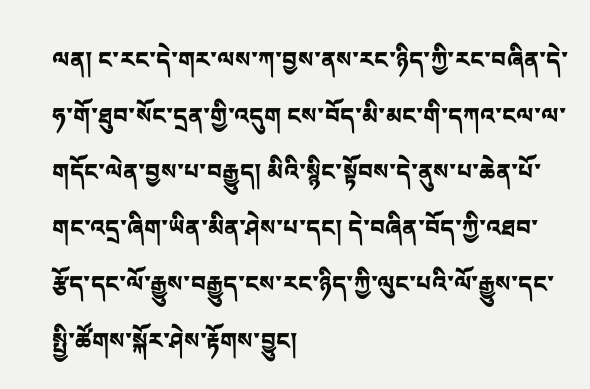ལན། ང་རང་དེ་གར་ལས་ཀ་བྱས་ནས་རང་ཉིད་ཀྱི་རང་བཞིན་དེ་ཧ་གོ་ཐུབ་སོང་དྲན་གྱི་འདུག ངས་བོད་མི་མང་གི་དཀའ་ངལ་ལ་གདོང་ལེན་བྱས་པ་བརྒྱུད། མིའི་སྙིང་སྟོབས་དེ་ནུས་པ་ཆེན་པོ་གང་འདྲ་ཞིག་ཡིན་མིན་ཤེས་པ་དང། དེ་བཞིན་བོད་ཀྱི་འཐབ་རྩོད་དང་ལོ་རྒྱུས་བརྒྱུད་ངས་རང་ཉིད་ཀྱི་ལུང་པའི་ལོ་རྒྱུས་དང་སྤྱི་ཚོགས་སྐོར་ཤེས་རྟོགས་བྱུང།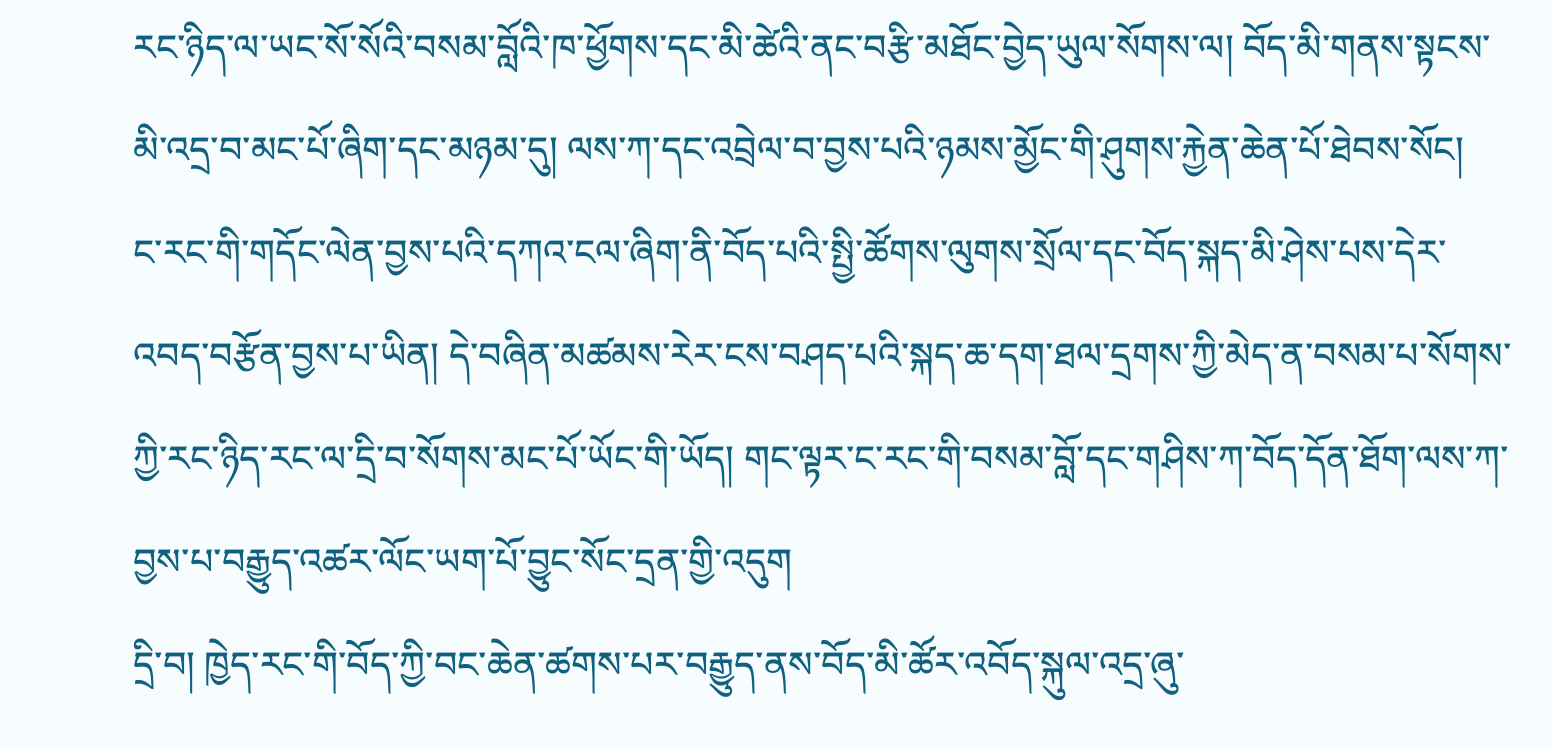རང་ཉིད་ལ་ཡང་སོ་སོའི་བསམ་བློའི་ཁ་ཕྱོགས་དང་མི་ཚེའི་ནང་བརྩི་མཐོང་བྱེད་ཡུལ་སོགས་ལ། བོད་མི་གནས་སྟངས་མི་འདྲ་བ་མང་པོ་ཞིག་དང་མཉམ་དུ། ལས་ཀ་དང་འབྲེལ་བ་བྱས་པའི་ཉམས་མྱོང་གི་ཤུགས་རྐྱེན་ཆེན་པོ་ཐེབས་སོང།
ང་རང་གི་གདོང་ལེན་བྱས་པའི་དཀའ་ངལ་ཞིག་ནི་བོད་པའི་སྤྱི་ཚོགས་ལུགས་སྲོལ་དང་བོད་སྐད་མི་ཤེས་པས་དེར་འབད་བརྩོན་བྱས་པ་ཡིན། དེ་བཞིན་མཚམས་རེར་ངས་བཤད་པའི་སྐད་ཆ་དག་ཐལ་དྲགས་ཀྱི་མེད་ན་བསམ་པ་སོགས་ཀྱི་རང་ཉིད་རང་ལ་དྲི་བ་སོགས་མང་པོ་ཡོང་གི་ཡོད། གང་ལྟར་ང་རང་གི་བསམ་བློ་དང་གཤིས་ཀ་བོད་དོན་ཐོག་ལས་ཀ་བྱས་པ་བརྒྱུད་འཚར་ལོང་ཡག་པོ་བྱུང་སོང་དྲན་གྱི་འདུག
དྲི་བ། ཁྱེད་རང་གི་བོད་ཀྱི་བང་ཆེན་ཚགས་པར་བརྒྱུད་ནས་བོད་མི་ཚོར་འབོད་སྐུལ་འདྲ་ཞུ་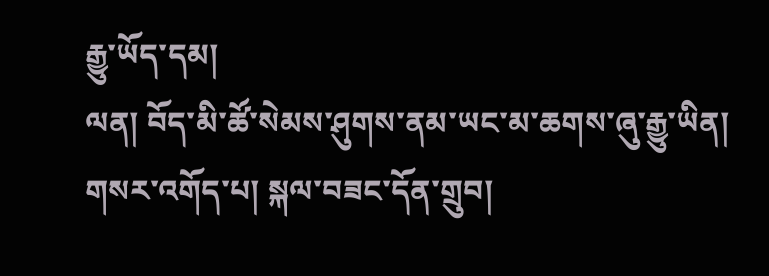རྒྱུ་ཡོད་དམ།
ལན། བོད་མི་ཚོ་སེམས་ཤུགས་ནམ་ཡང་མ་ཆགས་ཞུ་རྒྱུ་ཡིན།
གསར་འགོད་པ། སྐལ་བཟང་དོན་གྲུབ།